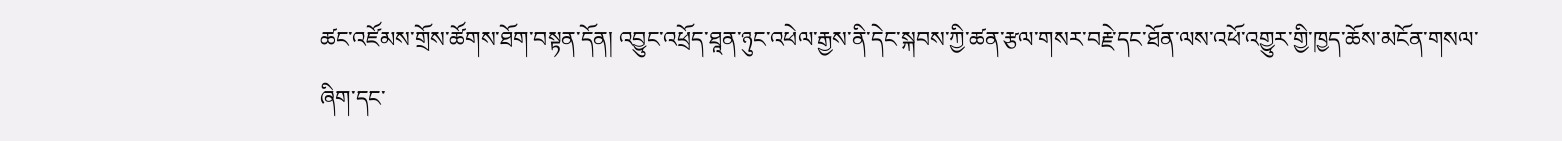ཚང་འཛོམས་གྲོས་ཚོགས་ཐོག་བསྟན་དོན། འབྱུང་འཕྲོད་ཐཱན་ཉུང་འཕེལ་རྒྱས་ནི་དེང་སྐབས་ཀྱི་ཚན་རྩལ་གསར་བརྗེ་དང་ཐོན་ལས་འཕོ་འགྱུར་གྱི་ཁྱད་ཆོས་མངོན་གསལ་ཞིག་དང་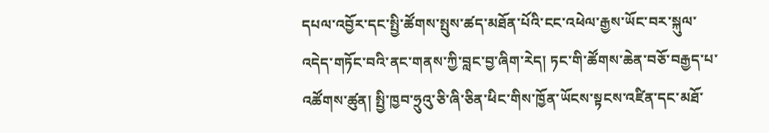དཔལ་འབྱོར་དང་སྤྱི་ཚོགས་སྤུས་ཚད་མཐོན་པོའི་ངང་འཕེལ་རྒྱས་ཡོང་བར་སྐུལ་འདེད་གཏོང་བའི་ནང་གནས་ཀྱི་བླང་བྱ་ཞིག་རེད། ཏང་གི་ཚོགས་ཆེན་བཅོ་བརྒྱད་པ་འཚོགས་ཚུན། སྤྱི་ཁྱབ་ཧྲུའུ་ཅི་ཞི་ཅིན་ཕིང་གིས་ཁྱོན་ཡོངས་སྟངས་འཛིན་དང་མཐོ་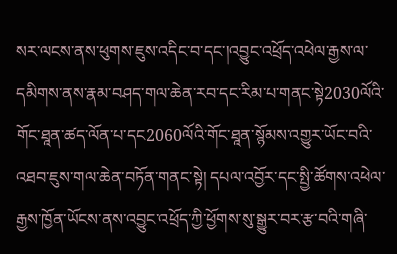སར་ལངས་ནས་ཕུགས་ཇུས་འདིང་བ་དང་།འབྱུང་འཕྲོད་འཕེལ་རྒྱས་ལ་དམིགས་ནས་རྣམ་བཤད་གལ་ཆེན་རབ་དང་རིམ་པ་གནང་སྟེ2030ལོའི་གོང་ཐཱན་ཚད་ལོན་པ་དང2060ལོའི་གོང་ཐཱན་སྙོམས་འགྱུར་ཡོང་བའི་འཐབ་ཇུས་གལ་ཆེན་བཏོན་གནང་སྟེ། དཔལ་འབྱོར་དང་སྤྱི་ཚོགས་འཕེལ་རྒྱས་ཁྱོན་ཡོངས་ནས་འབྱུང་འཕྲོད་ཀྱི་ཕྱོགས་སུ་སྒྱུར་བར་རྩ་བའི་གཞི་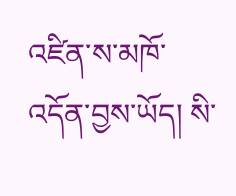འཛིན་ས་མཁོ་འདོན་བྱས་ཡོད། སི་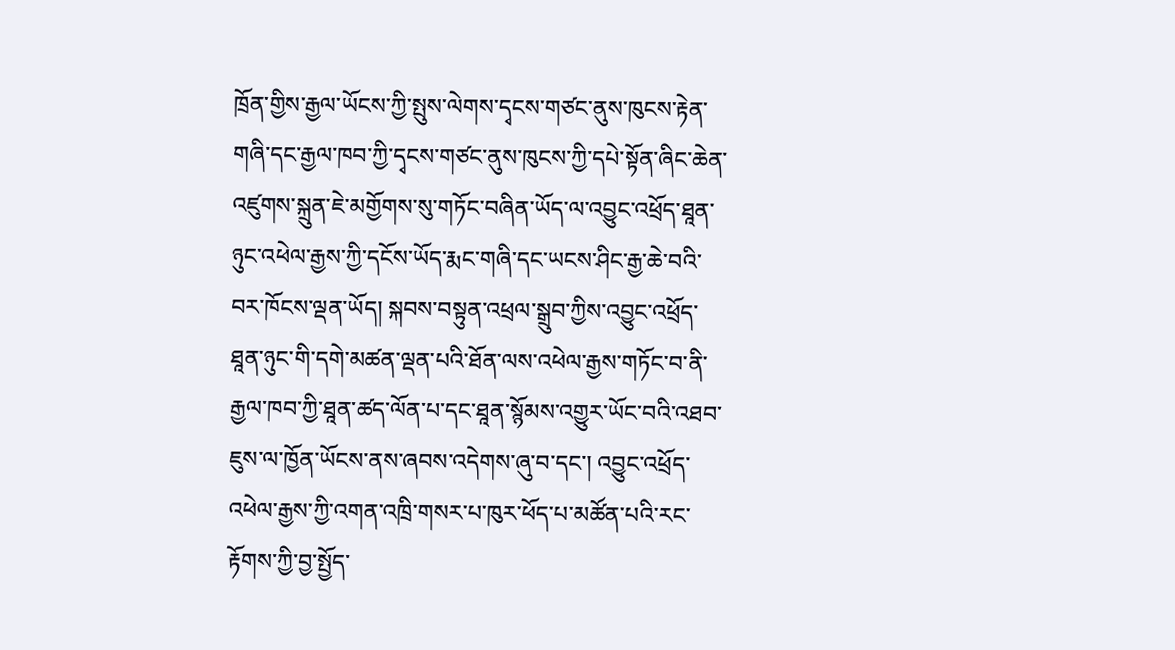ཁྲོན་གྱིས་རྒྱལ་ཡོངས་ཀྱི་སྤུས་ལེགས་དྭངས་གཙང་ནུས་ཁུངས་རྟེན་གཞི་དང་རྒྱལ་ཁབ་ཀྱི་དྭངས་གཙང་ནུས་ཁུངས་ཀྱི་དཔེ་སྟོན་ཞིང་ཆེན་འཛུགས་སྐྲུན་ཇེ་མགྱོགས་སུ་གཏོང་བཞིན་ཡོད་ལ་འབྱུང་འཕྲོད་ཐཱན་ཉུང་འཕེལ་རྒྱས་ཀྱི་དངོས་ཡོད་རྨང་གཞི་དང་ཡངས་ཤིང་རྒྱ་ཆེ་བའི་བར་ཁོངས་ལྡན་ཡོད། སྐབས་བསྟུན་འཕྲལ་སྒྲུབ་ཀྱིས་འབྱུང་འཕྲོད་ཐཱན་ཉུང་གི་དགེ་མཚན་ལྡན་པའི་ཐོན་ལས་འཕེལ་རྒྱས་གཏོང་བ་ནི་རྒྱལ་ཁབ་ཀྱི་ཐཱན་ཚད་ལོན་པ་དང་ཐཱན་སྙོམས་འགྱུར་ཡོང་བའི་འཐབ་ཇུས་ལ་ཁྱོན་ཡོངས་ནས་ཞབས་འདེགས་ཞུ་བ་དང་། འབྱུང་འཕྲོད་འཕེལ་རྒྱས་ཀྱི་འགན་འཁྲི་གསར་པ་ཁུར་ཕོད་པ་མཚོན་པའི་རང་རྟོགས་ཀྱི་བྱ་སྤྱོད་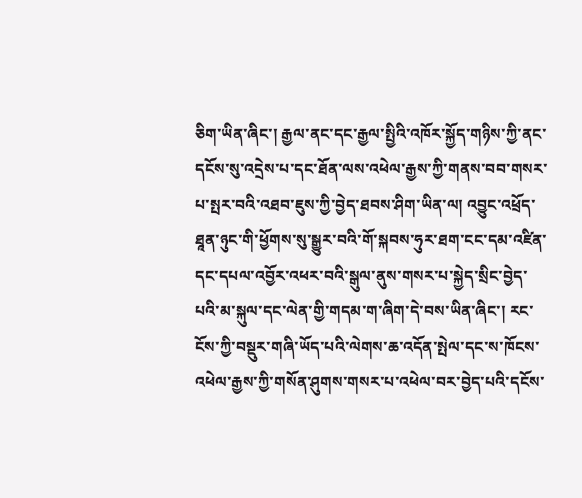ཅིག་ཡིན་ཞིང་། རྒྱལ་ནང་དང་རྒྱལ་སྤྱིའི་འཁོར་སྐྱོད་གཉིས་ཀྱི་ནང་དངོས་སུ་འདྲེས་པ་དང་ཐོན་ལས་འཕེལ་རྒྱས་ཀྱི་གནས་བབ་གསར་པ་སྤར་བའི་འཐབ་ཇུས་ཀྱི་བྱེད་ཐབས་ཤིག་ཡིན་ལ། འབྱུང་འཕྲོད་ཐཱན་ཉུང་གི་ཕྱོགས་སུ་སྒྱུར་བའི་གོ་སྐབས་ཧུར་ཐག་ངང་དམ་འཛིན་དང་དཔལ་འབྱོར་འཕར་བའི་སྒུལ་ནུས་གསར་པ་སྐྱེད་སྲིང་བྱེད་པའི་མ་སྐུལ་དང་ལེན་གྱི་གདམ་ག་ཞིག་དེ་བས་ཡིན་ཞིང་། རང་ངོས་ཀྱི་བསྡུར་གཞི་ཡོད་པའི་ལེགས་ཆ་འདོན་སྤེལ་དང་ས་ཁོངས་འཕེལ་རྒྱས་ཀྱི་གསོན་ཤུགས་གསར་པ་འཕེལ་བར་བྱེད་པའི་དངོས་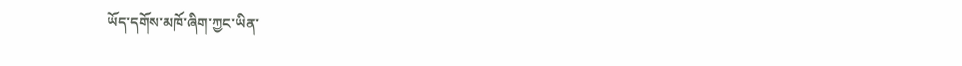ཡོད་དགོས་མཁོ་ཞིག་ཀྱང་ཡིན་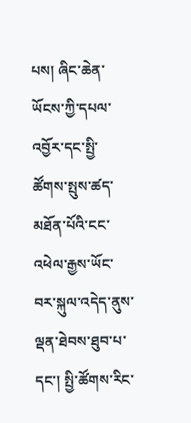པས། ཞིང་ཆེན་ཡོངས་ཀྱི་དཔལ་འབྱོར་དང་སྤྱི་ཚོགས་སྤུས་ཚད་མཐོན་པོའི་ངང་འཕེལ་རྒྱས་ཡོང་བར་སྐུལ་འདེད་ནུས་ལྡན་ཐེབས་ཐུབ་པ་དང་། སྤྱི་ཚོགས་རིང་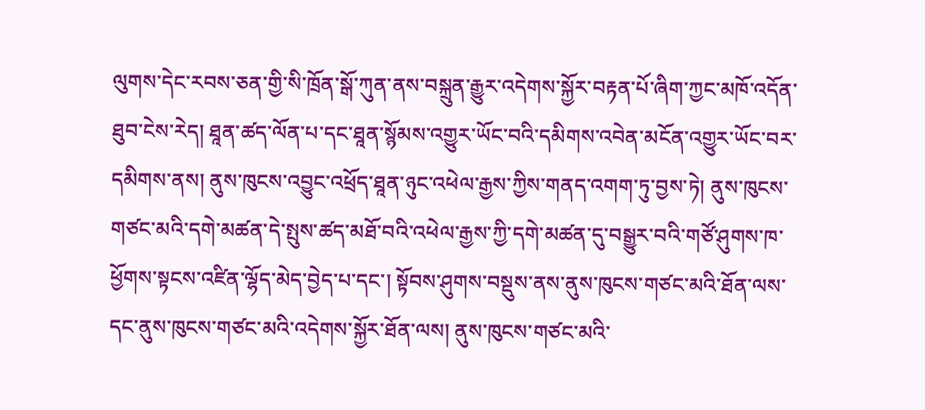ལུགས་དེང་རབས་ཅན་གྱི་སི་ཁྲོན་སྒོ་ཀུན་ནས་བསྐྲུན་རྒྱུར་འདེགས་སྐྱོར་བརྟན་པོ་ཞིག་ཀྱང་མཁོ་འདོན་ཐུབ་ངེས་རེད། ཐཱན་ཚད་ལོན་པ་དང་ཐཱན་སྙོམས་འགྱུར་ཡོང་བའི་དམིགས་འབེན་མངོན་འགྱུར་ཡོང་བར་དམིགས་ནས། ནུས་ཁུངས་འབྱུང་འཕྲོད་ཐཱན་ཉུང་འཕེལ་རྒྱས་ཀྱིས་གནད་འགག་ཏུ་བྱས་ཏེ། ནུས་ཁུངས་གཙང་མའི་དགེ་མཚན་དེ་སྤུས་ཚད་མཐོ་བའི་འཕེལ་རྒྱས་ཀྱི་དགེ་མཚན་དུ་བསྒྱུར་བའི་གཙོ་ཤུགས་ཁ་ཕྱོགས་སྟངས་འཛིན་ལྷོད་མེད་བྱེད་པ་དང་། སྟོབས་ཤུགས་བསྡུས་ནས་ནུས་ཁུངས་གཙང་མའི་ཐོན་ལས་དང་ནུས་ཁུངས་གཙང་མའི་འདེགས་སྐྱོར་ཐོན་ལས། ནུས་ཁུངས་གཙང་མའི་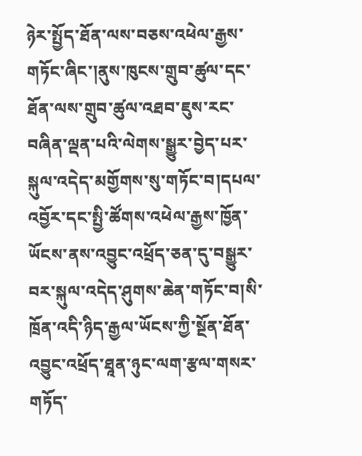ཉེར་སྤྱོད་ཐོན་ལས་བཅས་འཕེལ་རྒྱས་གཏོང་ཞིང་།ནུས་ཁུངས་གྲུབ་ཚུལ་དང་ཐོན་ལས་གྲུབ་ཚུལ་འཐབ་ཇུས་རང་བཞིན་ལྡན་པའི་ལེགས་སྒྱུར་བྱེད་པར་སྐུལ་འདེད་མགྱོགས་སུ་གཏོང་བ།དཔལ་འབྱོར་དང་སྤྱི་ཚོགས་འཕེལ་རྒྱས་ཁྱོན་ཡོངས་ནས་འབྱུང་འཕྲོད་ཅན་དུ་བསྒྱུར་བར་སྐུལ་འདེད་ཤུགས་ཆེན་གཏོང་བ།སི་ཁྲོན་འདི་ཉིད་རྒྱལ་ཡོངས་ཀྱི་སྔོན་ཐོན་འབྱུང་འཕྲོད་ཐཱན་ཉུང་ལག་རྩལ་གསར་གཏོད་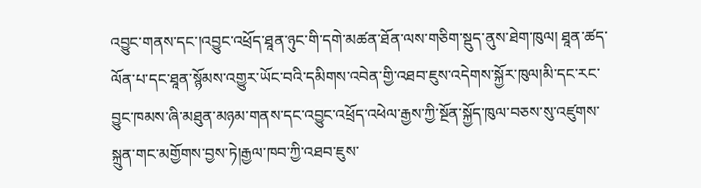འབྱུང་གནས་དང་།འབྱུང་འཕྲོད་ཐཱན་ཉུང་གི་དགེ་མཚན་ཐོན་ལས་གཅིག་སྡུད་ནུས་ཐེག་ཁུལ། ཐཱན་ཚད་ལོན་པ་དང་ཐཱན་སྙོམས་འགྱུར་ཡོང་བའི་དམིགས་འབེན་གྱི་འཐབ་ཇུས་འདེགས་སྐྱོར་ཁུལ།མི་དང་རང་བྱུང་ཁམས་ཞི་མཐུན་མཉམ་གནས་དང་འབྱུང་འཕྲོད་འཕེལ་རྒྱས་ཀྱི་སྔོན་སྐྱོད་ཁུལ་བཅས་སུ་འཛུགས་སྐྲུན་གང་མགྱོགས་བྱས་ཏེ།རྒྱལ་ཁབ་ཀྱི་འཐབ་ཇུས་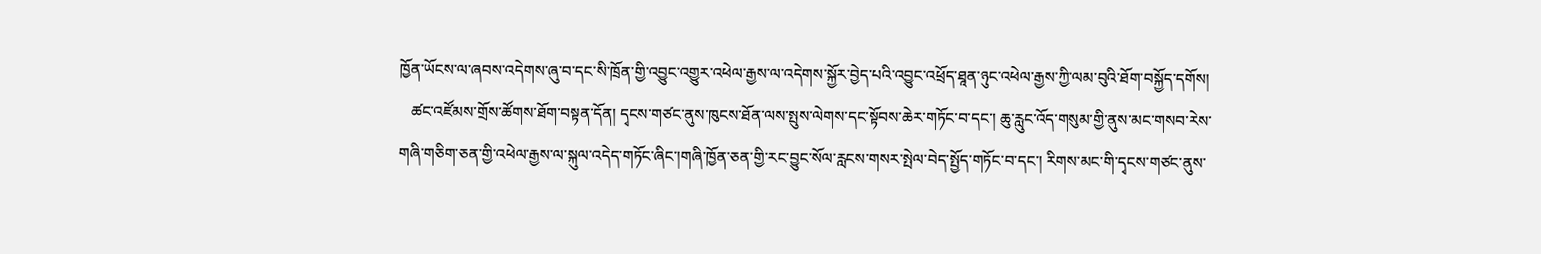ཁྱོན་ཡོངས་ལ་ཞབས་འདེགས་ཞུ་བ་དང་སི་ཁྲོན་གྱི་འབྱུང་འགྱུར་འཕེལ་རྒྱས་ལ་འདེགས་སྐྱོར་བྱེད་པའི་འབྱུང་འཕྲོད་ཐཱན་ཉུང་འཕེལ་རྒྱས་ཀྱི་ལམ་བུའི་ཐོག་བསྐྱོད་དགོས།
   ཚང་འཛོམས་གྲོས་ཚོགས་ཐོག་བསྟན་དོན། དྭངས་གཙང་ནུས་ཁུངས་ཐོན་ལས་སྤུས་ལེགས་དང་སྟོབས་ཆེར་གཏོང་བ་དང་། ཆུ་རླུང་འོད་གསུམ་གྱི་ནུས་མང་གསབ་རེས་གཞི་གཅིག་ཅན་གྱི་འཕེལ་རྒྱས་ལ་སྐུལ་འདེད་གཏོང་ཞིང་།གཞི་ཁྱོན་ཅན་གྱི་རང་བྱུང་སོལ་རླངས་གསར་སྤེལ་བེད་སྤྱོད་གཏོང་བ་དང་། རིགས་མང་གི་དྭངས་གཙང་ནུས་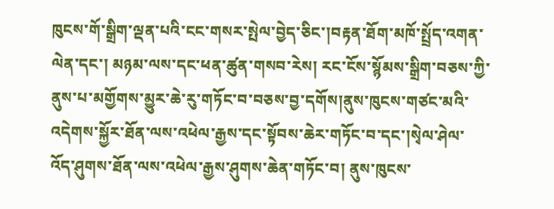ཁུངས་གོ་སྒྲིག་ལྡན་པའི་ངང་གསར་སྤེལ་བྱེད་ཅིང་།བརྟན་ཐོག་མཁོ་སྤྲོད་འགན་ལེན་དང་། མཉམ་ལས་དང་ཕན་ཚུན་གསབ་རེས། རང་ངོས་སྙོམས་སྒྲིག་བཅས་ཀྱི་ནུས་པ་མགྱོགས་མྱུར་ཆེ་རུ་གཏོང་བ་བཅས་བྱ་དགོས།ནུས་ཁུངས་གཙང་མའི་འདེགས་སྐྱོར་ཐོན་ལས་འཕེལ་རྒྱས་དང་སྟོབས་ཆེར་གཏོང་བ་དང་།སྭེལ་ཤེལ་འོད་ཤུགས་ཐོན་ལས་འཕེལ་རྒྱས་ཤུགས་ཆེན་གཏོང་བ། ནུས་ཁུངས་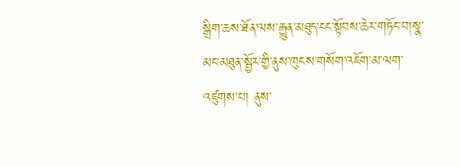སྒྲིག་ཆས་ཐོན་ལས་རྒྱུན་མཐུད་ངང་སྟོབས་ཆེར་གཏོང་བ།སྣ་མང་མཐུན་སྦྱོར་གྱི་ནུས་ཁུངས་གསོག་འཇོག་མ་ལག་འཛུགས་པ། ནུས་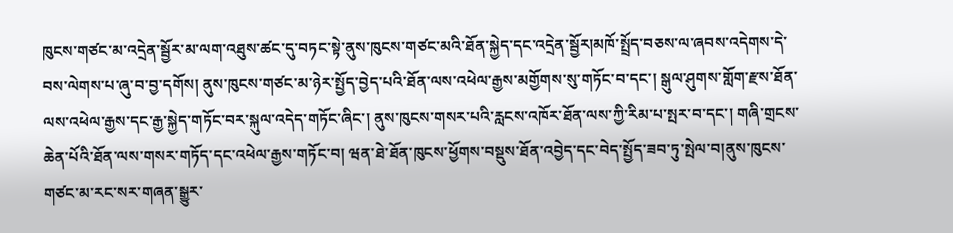ཁུངས་གཙང་མ་འདྲེན་སྦྱོར་མ་ལག་འཐུས་ཚང་དུ་བཏང་སྟེ་ནུས་ཁུངས་གཙང་མའི་ཐོན་སྐྱེད་དང་འདྲེན་སྦྱོར།མཁོ་སྤྲོད་བཅས་ལ་ཞབས་འདེགས་དེ་བས་ལེགས་པ་ཞུ་བ་བྱ་དགོས། ནུས་ཁུངས་གཙང་མ་ཉེར་སྤྱོད་བྱེད་པའི་ཐོན་ལས་འཕེལ་རྒྱས་མགྱོགས་སུ་གཏོང་བ་དང་། སྒུལ་ཤུགས་གློག་རྫས་ཐོན་ལས་འཕེལ་རྒྱས་དང་རྒྱ་སྐྱེད་གཏོང་བར་སྐུལ་འདེད་གཏོང་ཞིང་། ནུས་ཁུངས་གསར་པའི་རླངས་འཁོར་ཐོན་ལས་ཀྱི་རིམ་པ་སྤར་བ་དང་། གཞི་གྲངས་ཆེན་པོའི་ཐོན་ལས་གསར་གཏོད་དང་འཕེལ་རྒྱས་གཏོང་བ། ཝན་ཐེ་ཐོན་ཁུངས་ཕྱོགས་བསྡུས་ཐོན་འབྱེད་དང་བེད་སྤྱོད་ཟབ་ཏུ་སྤེལ་བ།ནུས་ཁུངས་གཙང་མ་རང་སར་གཞན་སྒྱུར་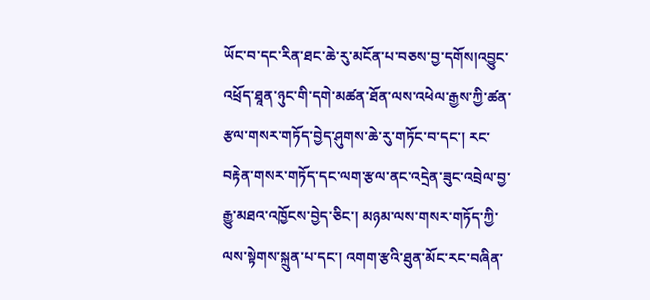ཡོང་བ་དང་རིན་ཐང་ཆེ་རུ་མངོན་པ་བཅས་བྱ་དགོས།འབྱུང་འཕྲོད་ཐཱན་ཉུང་གི་དགེ་མཚན་ཐོན་ལས་འཕེལ་རྒྱས་ཀྱི་ཚན་རྩལ་གསར་གཏོད་བྱེད་ཤུགས་ཆེ་རུ་གཏོང་བ་དང་། རང་བརྟེན་གསར་གཏོད་དང་ལག་རྩལ་ནང་འདྲེན་ཟུང་འབྲེལ་བྱ་རྒྱུ་མཐའ་འཁྱོངས་བྱེད་ཅིང་། མཉམ་ལས་གསར་གཏོད་ཀྱི་ལས་སྟེགས་སྐྲུན་པ་དང་། འགག་རྩའི་ཐུན་མོང་རང་བཞིན་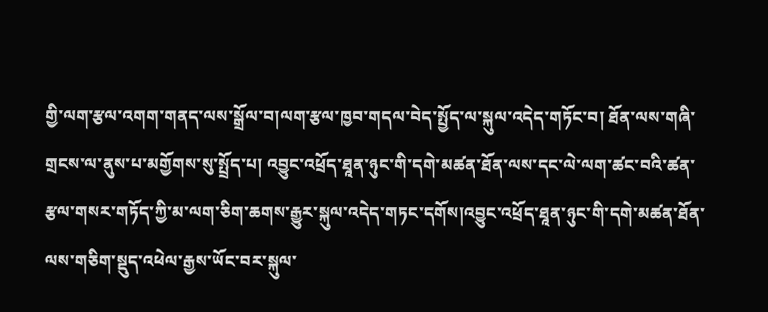གྱི་ལག་རྩལ་འགག་གནད་ལས་སྒྲོལ་བ།ལག་རྩལ་ཁྱབ་གདལ་བེད་སྤྱོད་ལ་སྐུལ་འདེད་གཏོང་བ། ཐོན་ལས་གཞི་གྲངས་ལ་ནུས་པ་མགྱོགས་སུ་སྤྲོད་པ། འབྱུང་འཕྲོད་ཐཱན་ཉུང་གི་དགེ་མཚན་ཐོན་ལས་དང་ལེ་ལག་ཚང་བའི་ཚན་རྩལ་གསར་གཏོད་ཀྱི་མ་ལག་ཅིག་ཆགས་རྒྱུར་སྐུལ་འདེད་གཏང་དགོས།འབྱུང་འཕྲོད་ཐཱན་ཉུང་གི་དགེ་མཚན་ཐོན་ལས་གཅིག་སྡུད་འཕེལ་རྒྱས་ཡོང་བར་སྐུལ་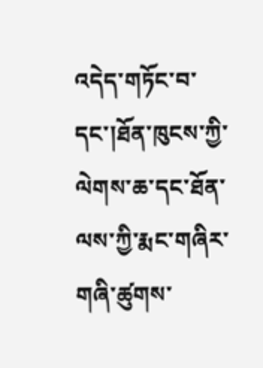འདེད་གཏོང་བ་དང་།ཐོན་ཁུངས་ཀྱི་ལེགས་ཆ་དང་ཐོན་ལས་ཀྱི་རྨང་གཞིར་གཞི་ཚུགས་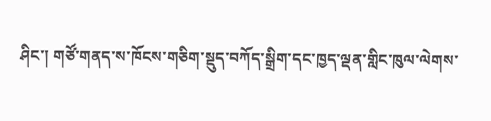ཤིང་། གཙོ་གནད་ས་ཁོངས་གཅིག་སྡུད་བཀོད་སྒྲིག་དང་ཁྱད་ལྡན་གླིང་ཁུལ་ལེགས་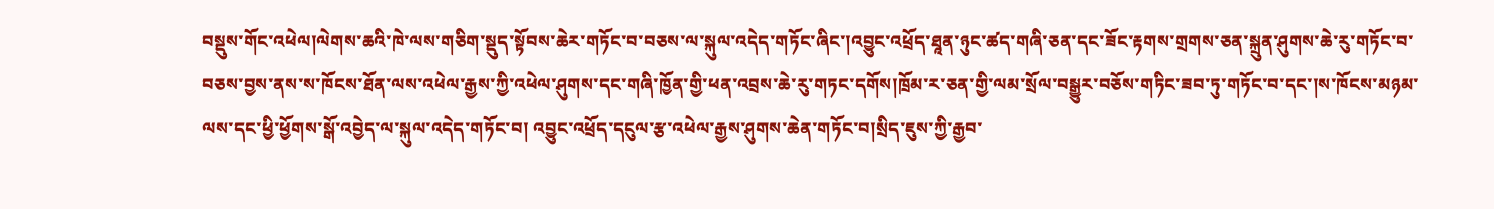བསྡུས་གོང་འཕེལ།ལེགས་ཆའི་ཁེ་ལས་གཅིག་སྡུད་སྟོབས་ཆེར་གཏོང་བ་བཅས་ལ་སྐུལ་འདེད་གཏོང་ཞིང་།འབྱུང་འཕྲོད་ཐཱན་ཉུང་ཚད་གཞི་ཅན་དང་ཟོང་རྟགས་གྲགས་ཅན་སྐྲུན་ཤུགས་ཆེ་རུ་གཏོང་བ་བཅས་བྱས་ནས་ས་ཁོངས་ཐོན་ལས་འཕེལ་རྒྱས་ཀྱི་འཕེལ་ཤུགས་དང་གཞི་ཁྱོན་གྱི་ཕན་འབྲས་ཆེ་རུ་གཏང་དགོས།ཁྲོམ་ར་ཅན་གྱི་ལམ་སྲོལ་བསྒྱུར་བཅོས་གཏིང་ཟབ་ཏུ་གཏོང་བ་དང་།ས་ཁོངས་མཉམ་ལས་དང་ཕྱི་ཕྱོགས་སྒོ་འབྱེད་ལ་སྐུལ་འདེད་གཏོང་བ། འབྱུང་འཕྲོད་དངུལ་རྩ་འཕེལ་རྒྱས་ཤུགས་ཆེན་གཏོང་བ།སྲིད་ཇུས་ཀྱི་རྒྱབ་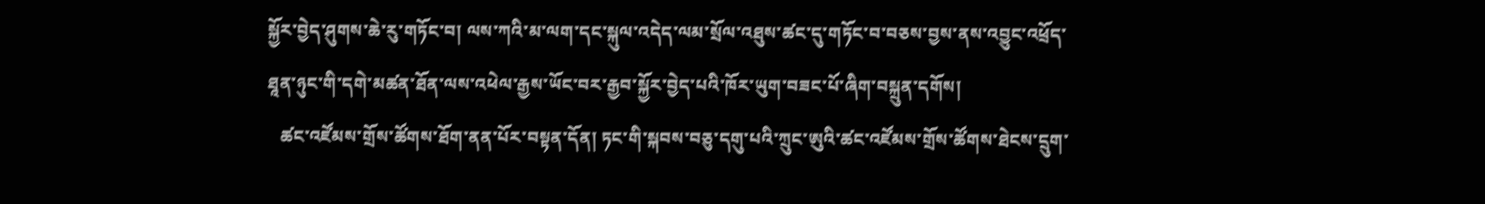སྐྱོར་བྱེད་ཤུགས་ཆེ་རུ་གཏོང་བ། ལས་ཀའི་མ་ལག་དང་སྐུལ་འདེད་ལམ་སྲོལ་འཐུས་ཚང་དུ་གཏོང་བ་བཅས་བྱས་ནས་འབྱུང་འཕྲོད་ཐཱན་ཉུང་གི་དགེ་མཚན་ཐོན་ལས་འཕེལ་རྒྱས་ཡོང་བར་རྒྱབ་སྐྱོར་བྱེད་པའི་ཁོར་ཡུག་བཟང་པོ་ཞིག་བསྐྲུན་དགོས།
   ཚང་འཛོམས་གྲོས་ཚོགས་ཐོག་ནན་པོར་བསྟན་དོན། ཏང་གི་སྐབས་བཅུ་དགུ་པའི་ཀྲུང་ཨུའི་ཚང་འཛོམས་གྲོས་ཚོགས་ཐེངས་དྲུག་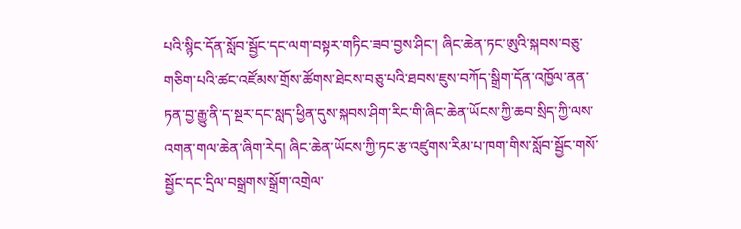པའི་སྙིང་དོན་སློབ་སྦྱོང་དང་ལག་བསྟར་གཏིང་ཟབ་བྱས་ཤིང་། ཞིང་ཆེན་ཏང་ཨུའི་སྐབས་བཅུ་གཅིག་པའི་ཚང་འཛོམས་གྲོས་ཚོགས་ཐེངས་བཅུ་པའི་ཐབས་ཇུས་བཀོད་སྒྲིག་དོན་འཁྱོལ་ནན་ཏན་བྱ་རྒྱུ་ནི་ད་སྔར་དང་སླད་ཕྱིན་དུས་སྐབས་ཤིག་རིང་གི་ཞིང་ཆེན་ཡོངས་ཀྱི་ཆབ་སྲིད་ཀྱི་ལས་འགན་གལ་ཆེན་ཞིག་རེད། ཞིང་ཆེན་ཡོངས་ཀྱི་ཏང་རྩ་འཛུགས་རིམ་པ་ཁག་གིས་སློབ་སྦྱོང་གསོ་སྦྱོང་དང་དྲིལ་བསྒྲགས་སྒྲོག་འགྲེལ་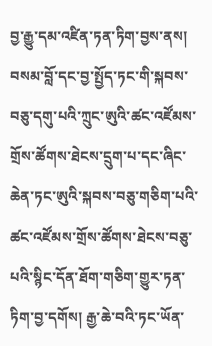བྱ་རྒྱུ་དམ་འཛིན་ཏན་ཏིག་བྱས་ནས། བསམ་བློ་དང་བྱ་སྤྱོད་ཏང་གི་སྐབས་བཅུ་དགུ་པའི་ཀྲུང་ཨུའི་ཚང་འཛོམས་གྲོས་ཚོགས་ཐེངས་དྲུག་པ་དང་ཞིང་ཆེན་ཏང་ཨུའི་སྐབས་བཅུ་གཅིག་པའི་ཚང་འཛོམས་གྲོས་ཚོགས་ཐེངས་བཅུ་པའི་སྙིང་དོན་ཐོག་གཅིག་གྱུར་ཏན་ཏིག་བྱ་དགོས། རྒྱ་ཆེ་བའི་ཏང་ཡོན་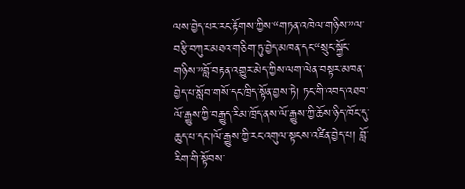ལས་བྱེད་པར་རང་རྟོགས་ཀྱིས་“གཏན་འཁེལ་གཉིས་”ལ་བརྩི་བཀུར་མཐའ་གཅིག་ཏུ་བྱེད་མཁན་དང་“སྲུང་སྐྱོང་གཉིས་”བློ་བརྟན་འགྱུར་མེད་ཀྱིས་ལག་ལེན་བསྟར་མཁན་བྱེད་པ་སློབ་གསོ་དང་ཁྲིད་སྟོན་བྱས་ཏེ། ཏང་གི་འབད་འཐབ་ལོ་རྒྱུས་ཀྱི་བརྒྱུད་རིམ་ཁྲོད་ནས་ལོ་རྒྱུས་ཀྱི་ཆོས་ཉིད་ཁོང་དུ་ཆུད་པ་དང་།ལོ་རྒྱུས་ཀྱི་རང་འགུལ་སྟངས་འཛིན་བྱེད་པ། བློ་རིག་གི་སྟོབས་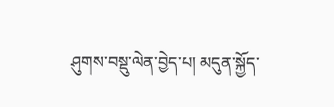ཤུགས་བསྡུ་ལེན་བྱེད་པ། མདུན་སྐྱོད་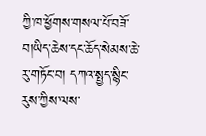ཀྱི་ཁ་ཕྱོགས་གསལ་པོ་བཟོ་བ།ཡིད་ཆེས་དང་ཆོད་སེམས་ཆེ་རུ་གཏོང་བ། དཀའ་སྤྱད་སྙིང་རུས་ཀྱིས་ལས་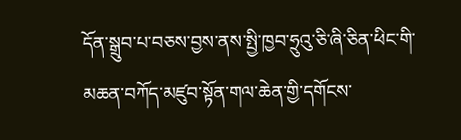དོན་སྒྲུབ་པ་བཅས་བྱས་ནས་སྤྱི་ཁྱབ་ཧྲུའུ་ཅི་ཞི་ཅིན་ཕིང་གི་མཆན་བཀོད་མཛུབ་སྟོན་གལ་ཆེན་གྱི་དགོངས་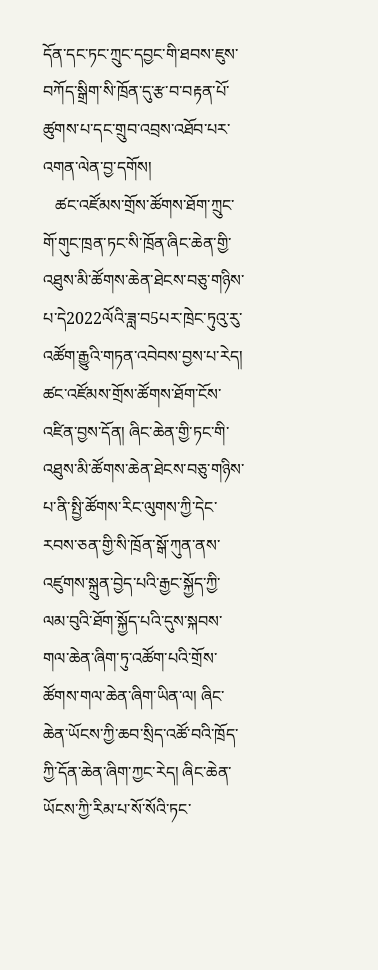དོན་དང་ཏང་ཀྲུང་དབྱང་གི་ཐབས་ཇུས་བཀོད་སྒྲིག་སི་ཁྲོན་དུ་རྩ་བ་བརྟན་པོ་ཚུགས་པ་དང་གྲུབ་འབྲས་འཐོབ་པར་འགན་ལེན་བྱ་དགོས།
   ཚང་འཛོམས་གྲོས་ཚོགས་ཐོག་ཀྲུང་གོ་གུང་ཁྲན་ཏང་སི་ཁྲོན་ཞིང་ཆེན་གྱི་འཐུས་མི་ཚོགས་ཆེན་ཐེངས་བཅུ་གཉིས་པ་དེ2022ལོའི་ཟླ་བ5པར་ཁྲེང་ཏུའུ་རུ་འཚོག་རྒྱུའི་གཏན་འབེབས་བྱས་པ་རེད། ཚང་འཛོམས་གྲོས་ཚོགས་ཐོག་ངོས་འཛིན་བྱས་དོན། ཞིང་ཆེན་གྱི་ཏང་གི་འཐུས་མི་ཚོགས་ཆེན་ཐེངས་བཅུ་གཉིས་པ་ནི་སྤྱི་ཚོགས་རིང་ལུགས་ཀྱི་དེང་རབས་ཅན་གྱི་སི་ཁྲོན་སྒོ་ཀུན་ནས་འཛུགས་སྐྲུན་བྱེད་པའི་རྒྱང་སྐྱོད་ཀྱི་ལམ་བུའི་ཐོག་སྐྱོད་པའི་དུས་སྐབས་གལ་ཆེན་ཞིག་ཏུ་འཚོག་པའི་གྲོས་ཚོགས་གལ་ཆེན་ཞིག་ཡིན་ལ། ཞིང་ཆེན་ཡོངས་ཀྱི་ཆབ་སྲིད་འཚོ་བའི་ཁྲོད་ཀྱི་དོན་ཆེན་ཞིག་ཀྱང་རེད། ཞིང་ཆེན་ཡོངས་ཀྱི་རིམ་པ་སོ་སོའི་ཏང་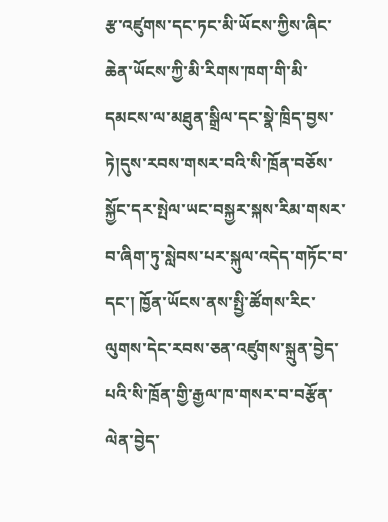རྩ་འཛུགས་དང་ཏང་མི་ཡོངས་ཀྱིས་ཞིང་ཆེན་ཡོངས་ཀྱི་མི་རིགས་ཁག་གི་མི་དམངས་ལ་མཐུན་སྒྲིལ་དང་སྣེ་ཁྲིད་བྱས་ཏེ།དུས་རབས་གསར་བའི་སི་ཁྲོན་བཅོས་སྐྱོང་དར་སྤེལ་ཡང་བསྐྱར་སྐས་རིམ་གསར་བ་ཞིག་ཏུ་སླེབས་པར་སྐུལ་འདེད་གཏོང་བ་དང་། ཁྱོན་ཡོངས་ནས་སྤྱི་ཚོགས་རིང་ལུགས་དེང་རབས་ཅན་འཛུགས་སྐྲུན་བྱེད་པའི་སི་ཁྲོན་གྱི་རྒྱལ་ཁ་གསར་བ་བརྩོན་ལེན་བྱེད་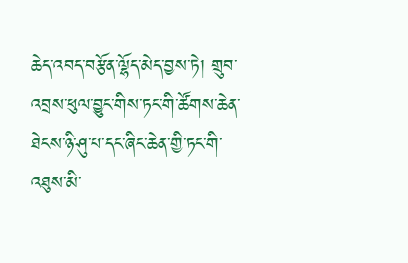ཆེད་འབད་བརྩོན་ལྷོད་མེད་བྱས་ཏེ། གྲུབ་འབྲས་ཕུལ་བྱུང་གིས་ཏང་གི་ཚོགས་ཆེན་ཐེངས་ཉི་ཤུ་པ་དང་ཞིང་ཆེན་གྱི་ཏང་གི་འཐུས་མི་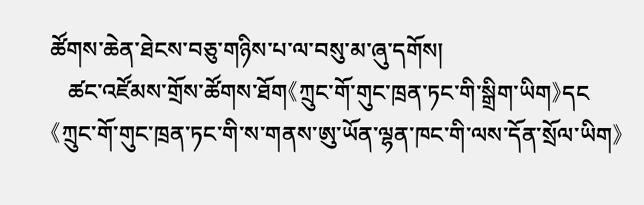ཚོགས་ཆེན་ཐེངས་བཅུ་གཉིས་པ་ལ་བསུ་མ་ཞུ་དགོས།
   ཚང་འཛོམས་གྲོས་ཚོགས་ཐོག《ཀྲུང་གོ་གུང་ཁྲན་ཏང་གི་སྒྲིག་ཡིག》དང《ཀྲུང་གོ་གུང་ཁྲན་ཏང་གི་ས་གནས་ཨུ་ཡོན་ལྷན་ཁང་གི་ལས་དོན་སྲོལ་ཡིག》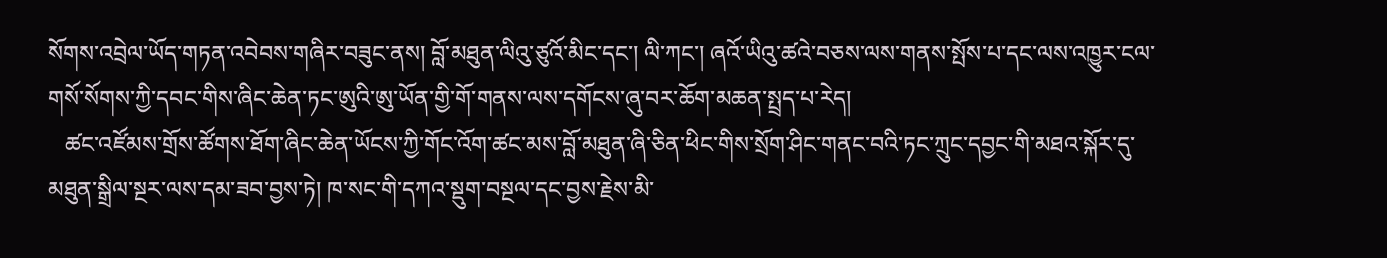སོགས་འབྲེལ་ཡོད་གཏན་འབེབས་གཞིར་བཟུང་ནས། བློ་མཐུན་ལིའུ་ཙུའོ་མིང་དང་། ལི་ཀང་། ཞའོ་ཡིའུ་ཚའེ་བཅས་ལས་གནས་སྤོས་པ་དང་ལས་འཁྱུར་ངལ་གསོ་སོགས་ཀྱི་དབང་གིས་ཞིང་ཆེན་ཏང་ཨུའི་ཨུ་ཡོན་གྱི་གོ་གནས་ལས་དགོངས་ཞུ་བར་ཆོག་མཆན་སྤྲད་པ་རེད།
   ཚང་འཛོམས་གྲོས་ཚོགས་ཐོག་ཞིང་ཆེན་ཡོངས་ཀྱི་གོང་འོག་ཚང་མས་བློ་མཐུན་ཞི་ཅིན་ཕིང་གིས་སྲོག་ཤིང་གནང་བའི་ཏང་ཀྲུང་དབྱང་གི་མཐའ་སྐོར་དུ་མཐུན་སྒྲིལ་སྔར་ལས་དམ་ཟབ་བྱས་ཏེ། ཁ་སང་གི་དཀའ་སྡུག་བསྔལ་དང་བྱས་རྗེས་མི་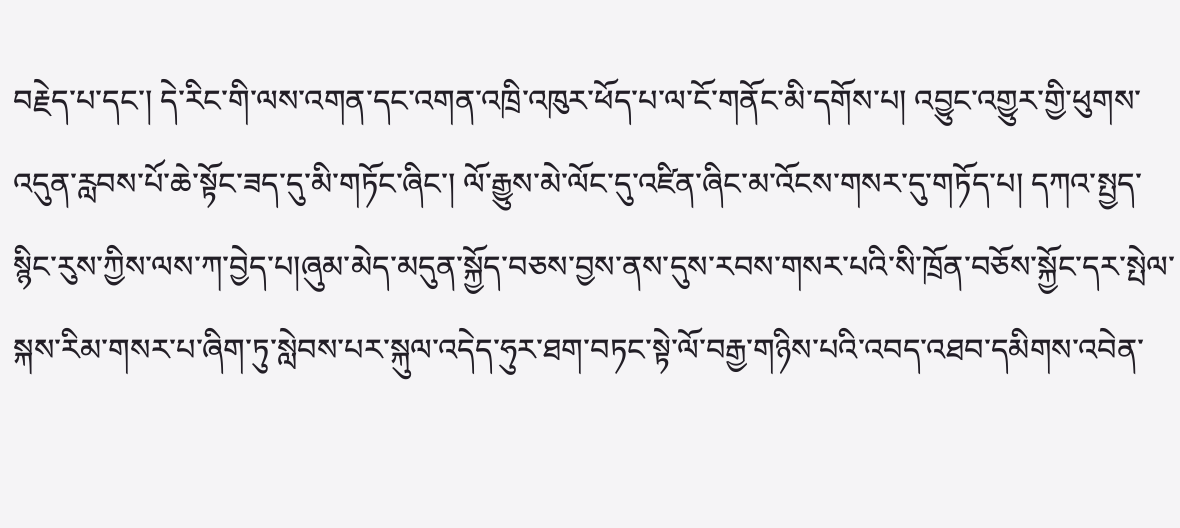བརྗེད་པ་དང་། དེ་རིང་གི་ལས་འགན་དང་འགན་འཁྲི་འཁུར་ཕོད་པ་ལ་ངོ་གནོང་མི་དགོས་པ། འབྱུང་འགྱུར་གྱི་ཕུགས་འདུན་རླབས་པོ་ཆེ་སྟོང་ཟད་དུ་མི་གཏོང་ཞིང་། ལོ་རྒྱུས་མེ་ལོང་དུ་འཛིན་ཞིང་མ་འོངས་གསར་དུ་གཏོད་པ། དཀའ་སྤྱད་སྙིང་རུས་ཀྱིས་ལས་ཀ་བྱེད་པ།ཞུམ་མེད་མདུན་སྐྱོད་བཅས་བྱས་ནས་དུས་རབས་གསར་པའི་སི་ཁྲོན་བཅོས་སྐྱོང་དར་སྤེལ་སྐས་རིམ་གསར་པ་ཞིག་ཏུ་སླེབས་པར་སྐུལ་འདེད་ཧུར་ཐག་བཏང་སྟེ་ལོ་བརྒྱ་གཉིས་པའི་འབད་འཐབ་དམིགས་འབེན་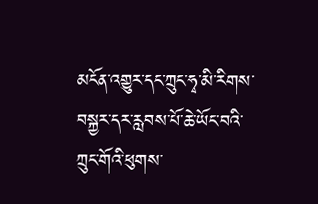མངོན་འགྱུར་དང་ཀྲུང་ཧྭ་མི་རིགས་བསྐྱར་དར་རླབས་པོ་ཆེ་ཡོང་བའི་ཀྲུང་གོའི་ཕུགས་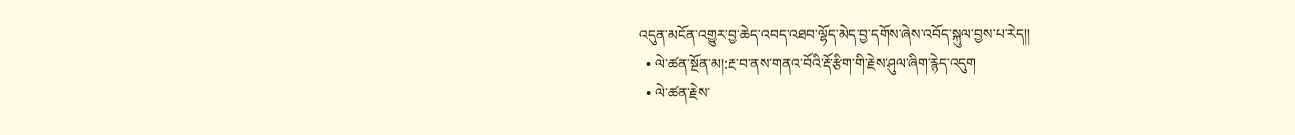འདུན་མངོན་འགྱུར་བྱ་ཆེད་འབད་འཐབ་ལྷོད་མེད་བྱ་དགོས་ཞེས་འབོད་སྐུལ་བྱས་པ་རེད།།
  • ལེ་ཚན་སྔོན་མ།:རྔ་བ་ནས་གནའ་བོའི་རྡོ་རྩིག་གི་རྗེས་ཤུལ་ཞིག་རྙེད་འདུག
  • ལེ་ཚན་རྗེས་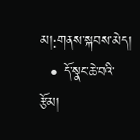མ།:གནས་སྐབས་མེད།
  • དོ་སྣང་ཆེ་བའི་རྩོམ།